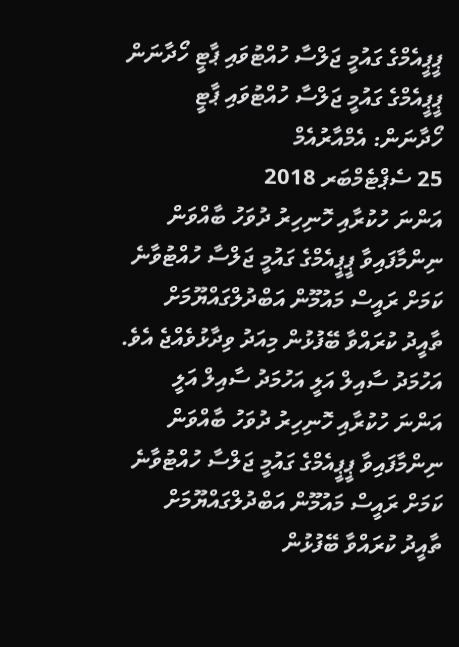ޕީޕީއެމްގެ ގައުމީ ޖަލްސާ ހުއްޓުވައި ޕާޓީ ހޯދާނަން
ޕީޕީއެމްގެ ގައުމީ ޖަލްސާ ހުއްޓުވައި ޕާޓީ ހޯދާނަން: އެމްއާރުއެމް
25 ސެޕްޓެމްބަރ 2018
އަންނަ ހުކުރާއި ހޮނިހިރު ދުވަހު ބާއްވަން ނިންމާފައިވާ ޕީޕީއެމްގެ ގައުމީ ޖަލްސާ ހުއްޓުވާނެ ކަމަށް ރައީސް މައުމޫން އަބްދުލްގައްޔޫމަށް ތާއީދު ކުރައްވާ ބޭފުޅުން މިއަދު ވިދާޅުވެއްޖެ އެވެ.
އަހުމަދު ސާއިލް އަލީ އަހުމަދު ސާއިލް އަލީ
އަންނަ ހުކުރާއި ހޮނިހިރު ދުވަހު ބާއްވަން ނިންމާފައިވާ ޕީޕީއެމްގެ ގައުމީ ޖަލްސާ ހުއްޓުވާނެ ކަމަށް ރައީސް މައުމޫން އަބްދުލްގައްޔޫމަށް ތާއީދު ކުރައްވާ ބޭފުޅުން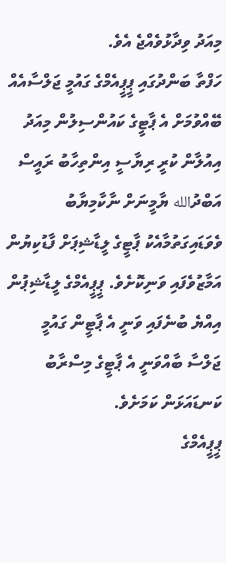މިއަދު ވިދާޅުވެއްޖެ އެވެ.
ހަފްތާ ބަންދުގައި ޕީޕީއެމްގެ ގައުމީ ޖަލްސާއެއް ބޭއްވުމަށް އެ ޕާޓީގެ ކައުންސިލުން މިއަދު އިއުލާން ކުރީ ރިޔާސީ އިންތިހާބު ރައީސް އަބްދުالله ޔާމީނަށް ނާކާމިޔާބު ވެވަޑައިގަތުމާއެކު ޕާޓީގެ ލީޑާޝިޕަށް ފާޑުކިޔުން އަމާޒުވެފައި ވަނިކޮށެވެ. ޕީޕީއެމްގެ ލީޑާޝިޕުން އިއްޔެ ބުނެފައި ވަނީ އެ ޕާޓީން ގައުމީ ޖަލްސާ ބާއްވަނީ އެ ޕާޓީގެ މިސްރާބު ކަނޑައަޅަން ކަމަށެވެ.
ޕީޕީއެމްގެ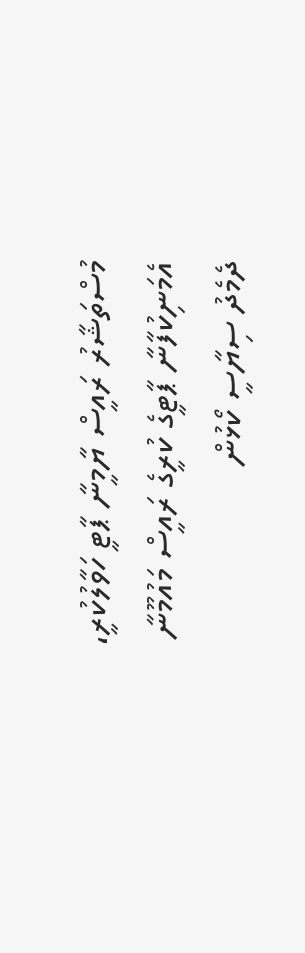މުސްތަޝާރު ރައީސް ޔާމީނާ ޕާޓީ ހަވާލުކުރީ، އެމަނިކުފާނާ ޕާޓީގެ ކުރީގެ ރައީސް މައުމޫނާ ދެމެދު ސިޔާސީ ކޯޅުން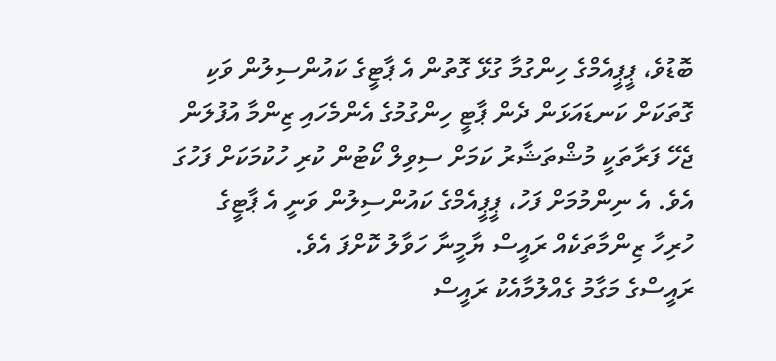ބޮޑުވެ، ޕީޕީއެމްގެ ހިންގުމާ ގުޅޭ ގޮތުން އެ ޕާޓީގެ ކައުންސިލުން ވަކި ގޮތަކަށް ކަނޑައަޅަން ދެން ޕާޓީ ހިންގުމުގެ އެންމެހައި ޒިންމާ އުފުލަން ޖެހޭ ފަރާތަކީ މުޝްތަޝާރު ކަމަށް ސިވިލް ކޯޓުން ކުރި ހުކުމަކަށް ފަހުގަ އެވެ. އެ ނިންމުމަށް ފަހު، ޕީޕީއެމްގެ ކައުންސިލުން ވަނީ އެ ޕާޓީގެ ހުރިހާ ޒިންމާތަކެއް ރައީސް ޔާމީނާ ހަވާލު ކޮށްފަ އެވެ.
ރައީސްގެ މަގާމު ގެއްލުމާއެކު ރައީސް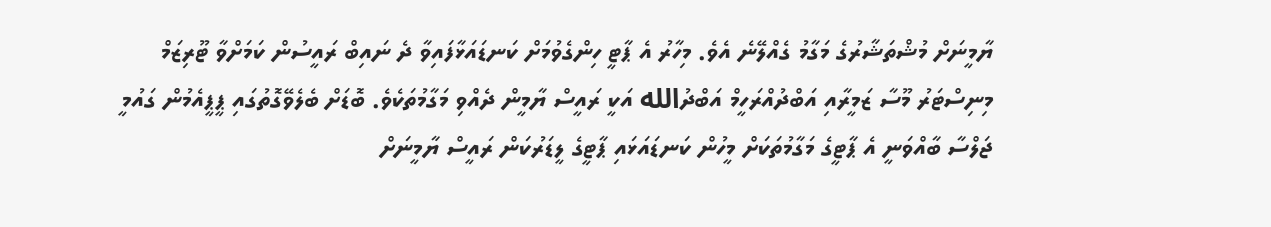ޔާމީނަށް މުޝްތަޝާރުގެ މަގާމު ގެއްލޭނެ އެވެ. މިހާރު އެ ޕާޓީ ހިންގެވުމަށް ކަނޑައަޅާފައިވާ ދެ ނައިބް ރައީސުން ކަމަށްވާ ޓޫރިޒަމް މިނިސްޓަރު މޫސާ ޒަމީރާއި އަބްދުއްރަހީމް އަބްދުالله އަކީ ރައީސް ޔާމީން ދެއްވި މަގާމުތަކެވެ. ބޮޑަށް ބެލެވޭގޮތުގައި ޕީޕީއެމުން ގައުމީ ޖަލްސާ ބާއްވަނީ އެ ޕާޓީގެ މަގާމުތަކަށް މީހުން ކަނޑައަޅައި ޕާޓީގެ ލީޑަރުކަން ރައީސް ޔާމީނަށް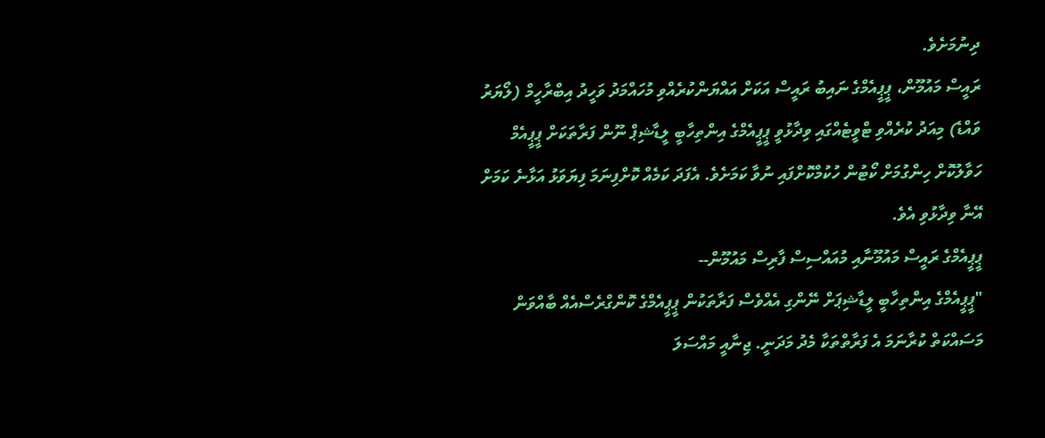ދިނުމަށެވެ.
ރައީސް މައުމޫން، ޕީޕީއެމްގެ ނައިބު ރައީސް އަކަށް އައްޔަންކުރެއްވި މުހައްމަދު ވަހީދު އިބްރާހީމް (ލޯޔަރު ވައްޑެ) މިއަދު ކުރެއްވި ޓްވީޓެއްގައި ވިދާޅުވީ ޕީޕީއެމްގެ އިންތިހާބީ ލީޑާޝިޕް ނޫން ފަރާތަކަށް ޕީޕީއެމް ހަވާލުކޮށް ހިންގުމަށް ކޯޓުން ހުކުމްކޮށްފައި ނުވާ ކަމަށެވެ. އެފަދަ ކަމެއް ކޮށްފިނަމަ ފިޔަވަޅު އަޅާނެ ކަމަށް އޭނާ ވިދާޅުވި އެވެ.
ޕީޕީއެމްގެ ރައީސް މައުމޫނާއި މުއައްސިސް ފާރިސް މައުމޫން--
"ޕީޕީއެމްގެ އިންތިހާބީ ލީޑާޝިޕަށް ނޭންގި އެއްވެސް ފަރާތަކުން ޕީޕީއެމްގެ ކޮންގްރެސްއެއް ބާއްވަން މަސައްކަތް ކުރާނަމަ އެ ފަރާތްތަކާ މެދު މަދަނީ. ޖިނާއީ މައްސަލަ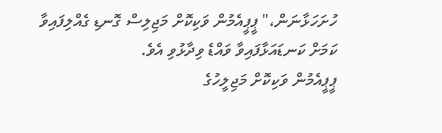ހުށަހަޅާނަން،" ޕީޕީއެމުން ވަކިކޮށް މަޖިލިސް ގޮނޑި ގެއްލިފައިވާ ކަމަށް ކަނޑައަޅާފައިވާ ވައްޑެ ވިދާޅުވި އެވެ.
ޕީޕީއެމުން ވަކިކޮށް މަޖިލީހުގެ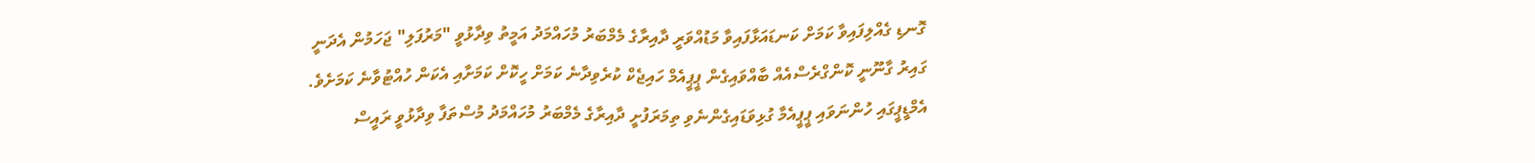ގޮނޑި ގެއްލިފައިވާ ކަމަށް ކަނޑައަޅާފައިވާ މަޑުއްވަރީ ދާއިރާގެ މެމްބަރު މުހައްމަދު އަމީތު ވިދާޅުވީ "މަރުފަލި" ޖަހަމުން އެދަނީ ގައިރު ގާނޫނީ ކޮންގްރެސްއެއް ބާއްވައިގެން ޕީޕީއެމް ހައިޖެކް ކުރެވިދާނެ ކަމަށް ހީކޮށް ކަމަށާއި އެކަން ހުއްޓުވާނެ ކަމަށެވެ.
އެމްޑީޕީގައި ހުންނަވައި ޕީޕީއެމާ ގުޅިވަޑައިގެންނެވި ތިމަރަފުށީ ދާއިރާގެ މެމްބަރު މުހައްމަދު މުސްތަފާ ވިދާޅުވީ ރައީސް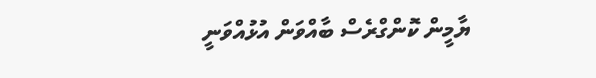ޔާމީން ކޮންގްރެސް ބާއްވަން އުޅުއްވަނީ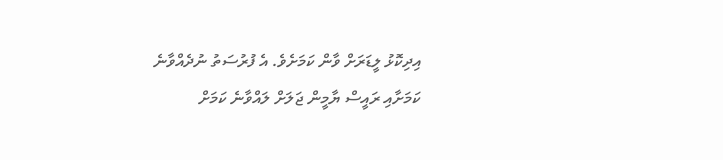އިދިކޮޅު ލީޑަރަށް ވާން ކަމަށެވެ. އެ ފުރުސަތު ނުދެއްވާނެ ކަމަށާއި ރައީސް ޔާމީން ޖަލަށް ލައްވާނެ ކަމަށް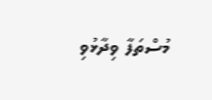މުސްތަފާ ވިދާޅުވި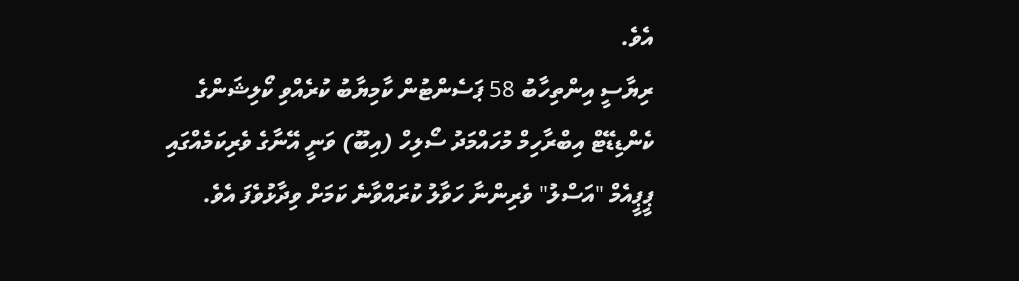އެވެ.
ރިޔާސީ އިންތިހާބު 58 ޕަސެންޓުން ކާމިޔާބު ކުރެއްވި ކޯލިޝަންގެ ކެންޑިޑޭޓް އިބްރާހިމް މުހައްމަދު ސޯލިހް (އިބޫ) ވަނީ އޭނާގެ ވެރިކަމެއްގައި ޕީޕީއެމް "އަސްލު" ވެރިންނާ ހަވާލު ކުރައްވާނެ ކަމަށް ވިދާޅުވެފަ އެވެ.